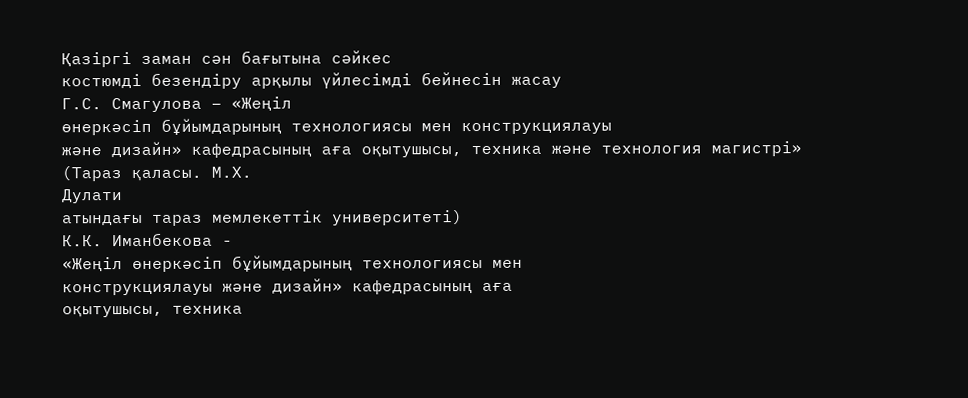Қазіргі заман сән бағытына сәйкес
костюмді безендіру арқылы үйлесімді бейнесін жасау
Г.С. Смагулова – «Жеңіл
өнеркәсіп бұйымдарының технологиясы мен конструкциялауы
және дизайн» кафедрасының аға оқытушысы, техника және технология магистрі»
(Тараз қаласы. М.Х.
Дулати
атындағы тараз мемлекеттік университеті)
К.К. Иманбекова -
«Жеңіл өнеркәсіп бұйымдарының технологиясы мен
конструкциялауы және дизайн» кафедрасының аға
оқытушысы, техника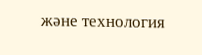және технология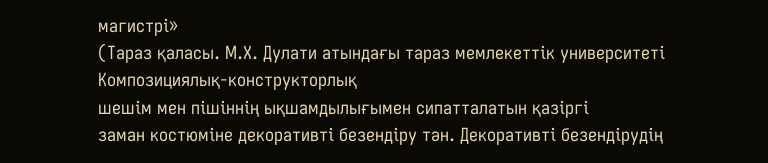магистрі»
(Тараз қаласы. М.Х. Дулати атындағы тараз мемлекеттік университеті
Композициялық-конструкторлық
шешім мен пішіннің ықшамдылығымен сипатталатын қазіргі
заман костюміне декоративті безендіру тән. Декоративті безендірудің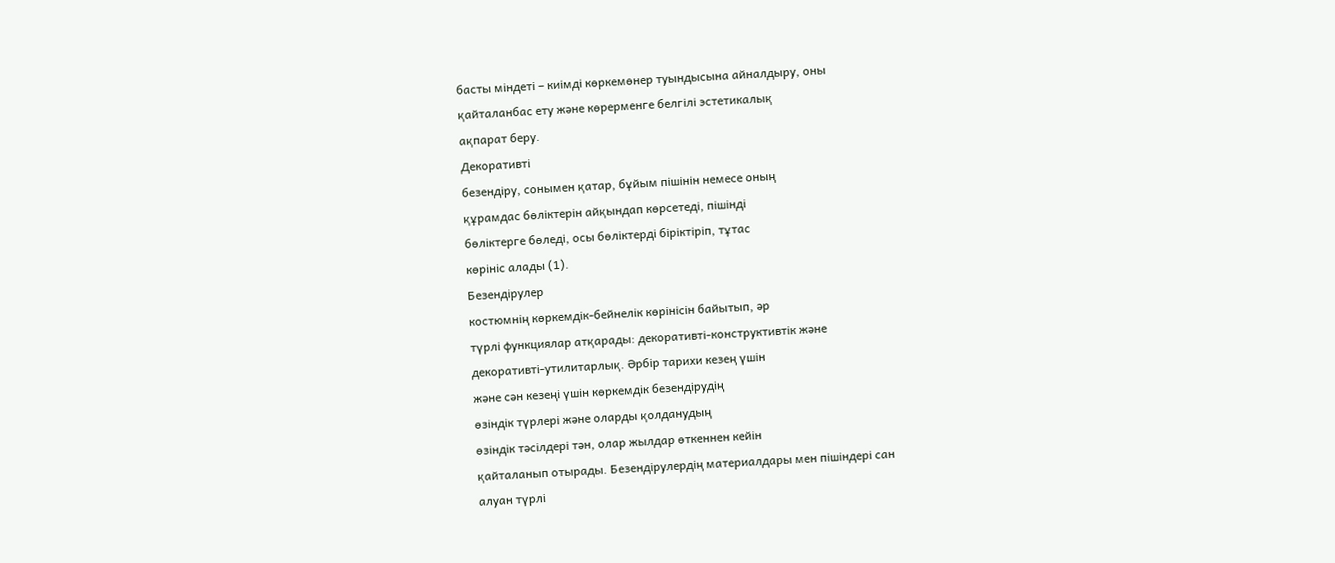басты міндеті – киімді көркемөнер туындысына айналдыру, оны
қайталанбас ету және көрерменге белгілі эстетикалық
ақпарат беру.
Декоративті
безендіру, сонымен қатар, бұйым пішінін немесе оның
құрамдас бөліктерін айқындап көрсетеді, пішінді
бөліктерге бөледі, осы бөліктерді біріктіріп, тұтас
көрініс алады (1).
Безендірулер
костюмнің көркемдік-бейнелік көрінісін байытып, әр
түрлі функциялар атқарады: декоративті-конструктивтік және
декоративті-утилитарлық. Әрбір тарихи кезең үшін
және сән кезеңі үшін көркемдік безендірудің
өзіндік түрлері және оларды қолданудың
өзіндік тәсілдері тән, олар жылдар өткеннен кейін
қайталанып отырады. Безендірулердің материалдары мен пішіндері сан
алуан түрлі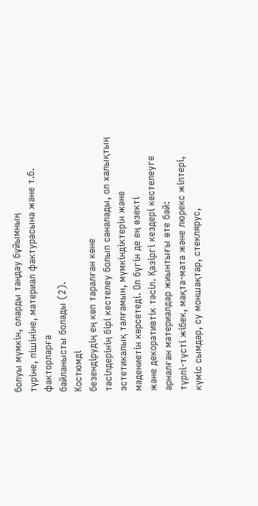болуы мүмкін, оларды таңдау бұйымның
түріне, пішініне, материал фактурасына және т.б. факторларға
байланысты болады (2).
Костюмді
безендірудің ең көп таралған көне
тәсілдерінің бірі кестелеу болып саналады, ол халықтың
эстетикалық талғамын, мүмкіндіктерін және
мәдениетін көрсетеді. Ол бүгін де ең өзекті
және декоративтік тәсіл. Қазіргі кездері кестелеуге
арналған материалдар жиынтығы өте бай:
түрлі-түсті жібек, мақта-мата және люрекс жіптері,
күміс сымдар, су моншақтар, стеклярус,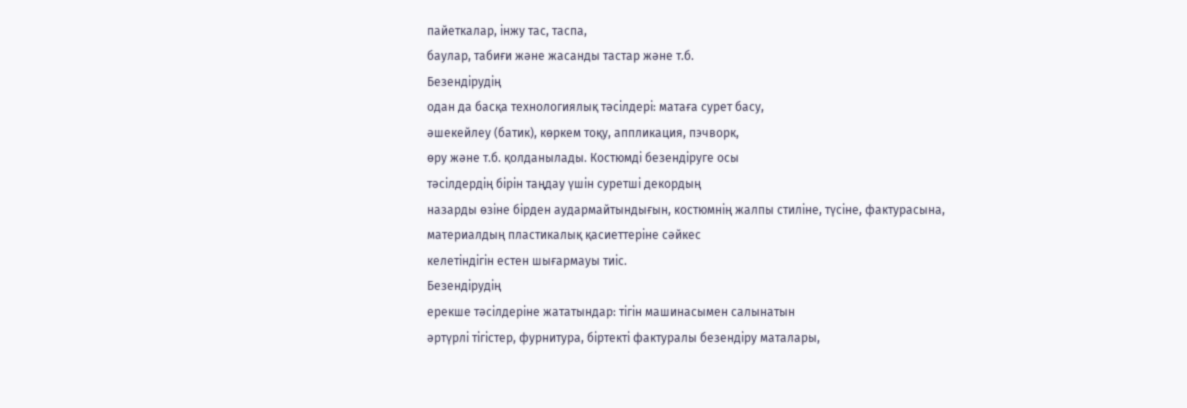пайеткалар, інжу тас, таспа,
баулар, табиғи және жасанды тастар және т.б.
Безендірудің
одан да басқа технологиялық тәсілдері: матаға сурет басу,
әшекейлеу (батик), көркем тоқу, аппликация, пэчворк,
өру және т.б. қолданылады. Костюмді безендіруге осы
тәсілдердің бірін таңдау үшін суретші декордың
назарды өзіне бірден аудармайтындығын, костюмнің жалпы стиліне, түсіне, фактурасына,
материалдың пластикалық қасиеттеріне сәйкес
келетіндігін естен шығармауы тиіс.
Безендірудің
ерекше тәсілдеріне жататындар: тігін машинасымен салынатын
әртүрлі тігістер, фурнитура, біртекті фактуралы безендіру маталары,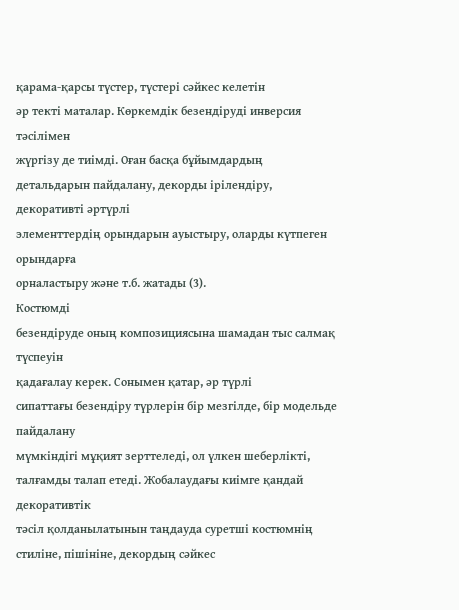қарама-қарсы түстер, түстері сәйкес келетін
әр текті маталар. Көркемдік безендіруді инверсия тәсілімен
жүргізу де тиімді. Оған басқа бұйымдардың
детальдарын пайдалану, декорды ірілендіру, декоративті әртүрлі
элементтердің орындарын ауыстыру, оларды күтпеген орындарға
орналастыру және т.б. жатады (3).
Костюмді
безендіруде оның композициясына шамадан тыс салмақ түспеуін
қадағалау керек. Сонымен қатар, әр түрлі
сипаттағы безендіру түрлерін бір мезгілде, бір модельде пайдалану
мүмкіндігі мұқият зерттеледі, ол үлкен шеберлікті,
талғамды талап етеді. Жобалаудағы киімге қандай декоративтік
тәсіл қолданылатынын таңдауда суретші костюмнің
стиліне, пішініне, декордың сәйкес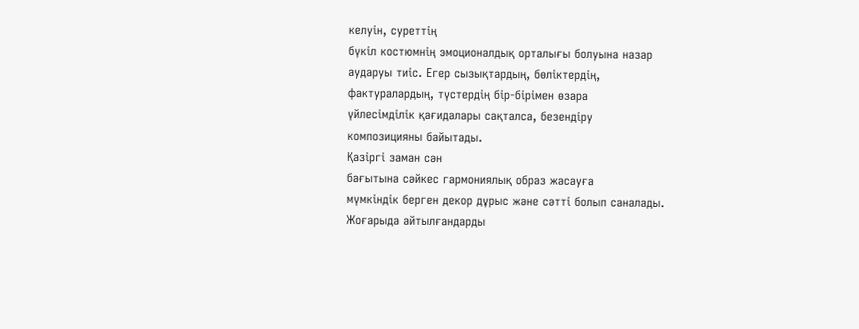келуін, суреттің
бүкіл костюмнің эмоционалдық орталығы болуына назар
аударуы тиіс. Егер сызықтардың, бөліктердің,
фактуралардың, түстердің бір-бірімен өзара
үйлесімділік қағидалары сақталса, безендіру
композицияны байытады.
Қазіргі заман сән
бағытына сәйкес гармониялық образ жасауға
мүмкіндік берген декор дұрыс және сәтті болып саналады.
Жоғарыда айтылғандарды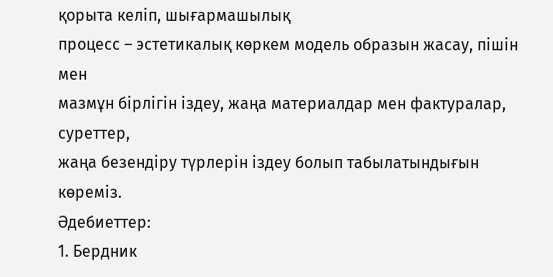қорыта келіп, шығармашылық
процесс – эстетикалық көркем модель образын жасау, пішін мен
мазмұн бірлігін іздеу, жаңа материалдар мен фактуралар, суреттер,
жаңа безендіру түрлерін іздеу болып табылатындығын
көреміз.
Әдебиеттер:
1. Бердник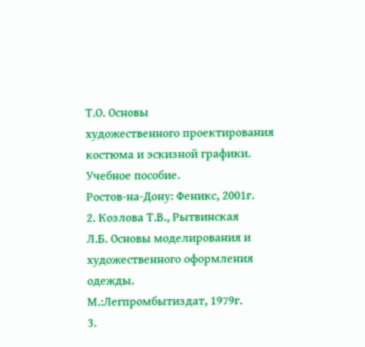Т.О. Основы
художественного проектирования костюма и эскизной графики. Учебное пособие.
Ростов-на-Дону: Феникс, 2001г.
2. Козлова Т.В., Рытвинская
Л.Б. Основы моделирования и художественного оформления одежды.
М.:Легпромбытиздат, 1979г.
3.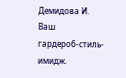Демидова И. Ваш
гардероб-стиль-имидж.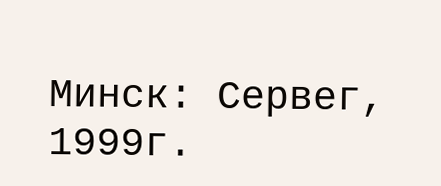Минск: Сервег, 1999г.